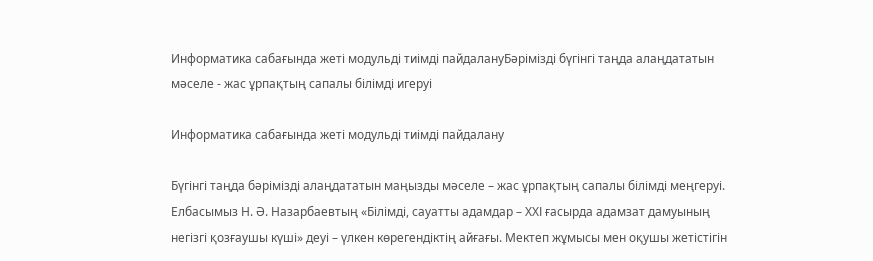Информатика сабағында жеті модульді тиімді пайдалануБәрімізді бүгінгі таңда алаңдататын мәселе - жас ұрпақтың сапалы білімді игеруі

Информатика сабағында жеті модульді тиімді пайдалану

Бүгінгі таңда бәрімізді алаңдататын маңызды мәселе – жас ұрпақтың сапалы білімді меңгеруі. Елбасымыз Н. Ә. Назарбаевтың «Білімді, сауатты адамдар – ХХІ ғасырда адамзат дамуының негізгі қозғаушы күші» деуі – үлкен көрегендіктің айғағы. Мектеп жұмысы мен оқушы жетістігін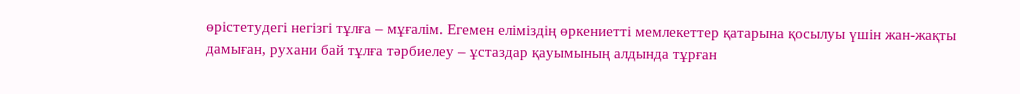өрістетудегі негізгі тұлға – мұғалім. Егемен еліміздің өркениетті мемлекеттер қатарына қосылуы үшін жан-жақты дамыған, рухани бай тұлға тәрбиелеу – ұстаздар қауымының алдында тұрған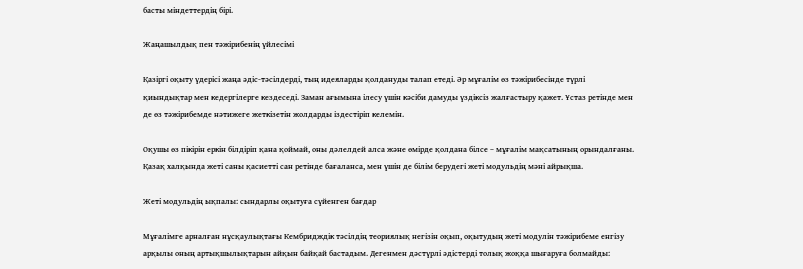басты міндеттердің бірі.

Жаңашылдық пен тәжірибенің үйлесімі

Қазіргі оқыту үдерісі жаңа әдіс-тәсілдерді, тың идеяларды қолдануды талап етеді. Әр мұғалім өз тәжірибесінде түрлі қиындықтар мен кедергілерге кездеседі. Заман ағымына ілесу үшін кәсіби дамуды үздіксіз жалғастыру қажет. Ұстаз ретінде мен де өз тәжірибемде нәтижеге жеткізетін жолдарды іздестіріп келемін.

Оқушы өз пікірін еркін білдіріп қана қоймай, оны дәлелдей алса және өмірде қолдана білсе – мұғалім мақсатының орындалғаны. Қазақ халқында жеті саны қасиетті сан ретінде бағаланса, мен үшін де білім берудегі жеті модульдің мәні айрықша.

Жеті модульдің ықпалы: сындарлы оқытуға сүйенген бағдар

Мұғалімге арналған нұсқаулықтағы Кембридждік тәсілдің теориялық негізін оқып, оқытудың жеті модулін тәжірибеме енгізу арқылы оның артықшылықтарын айқын байқай бастадым. Дегенмен дәстүрлі әдістерді толық жоққа шығаруға болмайды: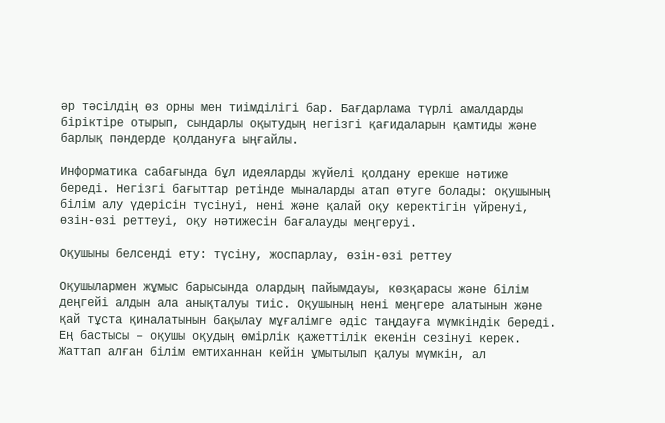әр тәсілдің өз орны мен тиімділігі бар. Бағдарлама түрлі амалдарды біріктіре отырып, сындарлы оқытудың негізгі қағидаларын қамтиды және барлық пәндерде қолдануға ыңғайлы.

Информатика сабағында бұл идеяларды жүйелі қолдану ерекше нәтиже береді. Негізгі бағыттар ретінде мыналарды атап өтуге болады: оқушының білім алу үдерісін түсінуі, нені және қалай оқу керектігін үйренуі, өзін-өзі реттеуі, оқу нәтижесін бағалауды меңгеруі.

Оқушыны белсенді ету: түсіну, жоспарлау, өзін-өзі реттеу

Оқушылармен жұмыс барысында олардың пайымдауы, көзқарасы және білім деңгейі алдын ала анықталуы тиіс. Оқушының нені меңгере алатынын және қай тұста қиналатынын бақылау мұғалімге әдіс таңдауға мүмкіндік береді. Ең бастысы – оқушы оқудың өмірлік қажеттілік екенін сезінуі керек. Жаттап алған білім емтиханнан кейін ұмытылып қалуы мүмкін, ал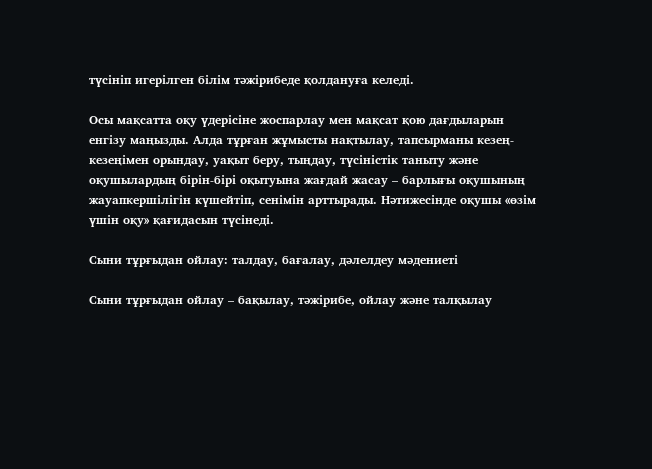түсініп игерілген білім тәжірибеде қолдануға келеді.

Осы мақсатта оқу үдерісіне жоспарлау мен мақсат қою дағдыларын енгізу маңызды. Алда тұрған жұмысты нақтылау, тапсырманы кезең-кезеңімен орындау, уақыт беру, тыңдау, түсіністік таныту және оқушылардың бірін-бірі оқытуына жағдай жасау – барлығы оқушының жауапкершілігін күшейтіп, сенімін арттырады. Нәтижесінде оқушы «өзім үшін оқу» қағидасын түсінеді.

Сыни тұрғыдан ойлау: талдау, бағалау, дәлелдеу мәдениеті

Сыни тұрғыдан ойлау – бақылау, тәжірибе, ойлау және талқылау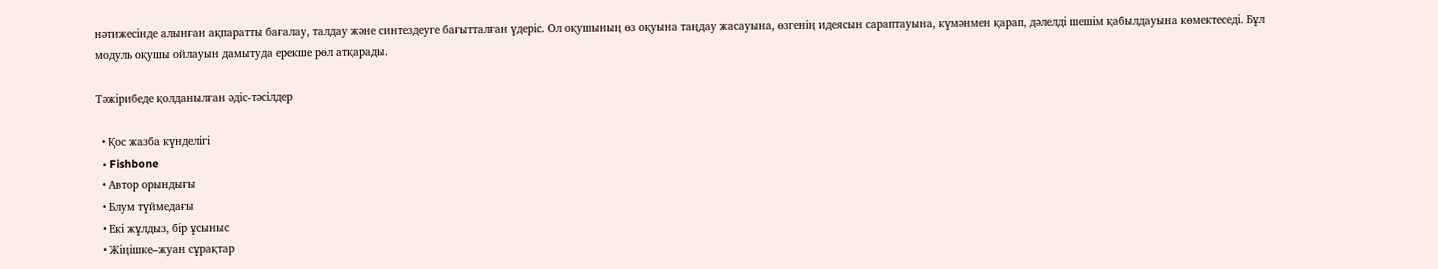нәтижесінде алынған ақпаратты бағалау, талдау және синтездеуге бағытталған үдеріс. Ол оқушының өз оқуына таңдау жасауына, өзгенің идеясын сараптауына, күмәнмен қарап, дәлелді шешім қабылдауына көмектеседі. Бұл модуль оқушы ойлауын дамытуда ерекше рөл атқарады.

Тәжірибеде қолданылған әдіс-тәсілдер

  • Қос жазба күнделігі
  • Fishbone
  • Автор орындығы
  • Блум түймедағы
  • Екі жұлдыз, бір ұсыныс
  • Жіңішке–жуан сұрақтар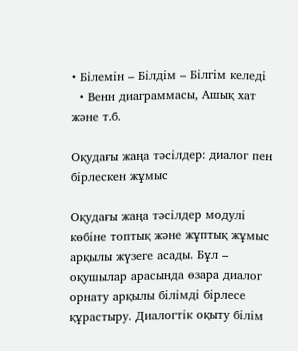• Білемін – Білдім – Білгім келеді
  • Венн диаграммасы, Ашық хат және т.б.

Оқудағы жаңа тәсілдер: диалог пен бірлескен жұмыс

Оқудағы жаңа тәсілдер модулі көбіне топтық және жұптық жұмыс арқылы жүзеге асады. Бұл – оқушылар арасында өзара диалог орнату арқылы білімді бірлесе құрастыру. Диалогтік оқыту білім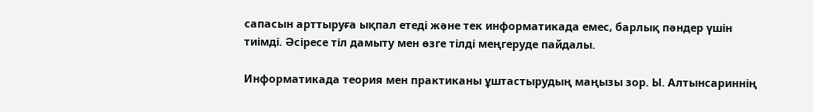сапасын арттыруға ықпал етеді және тек информатикада емес, барлық пәндер үшін тиімді. Әсіресе тіл дамыту мен өзге тілді меңгеруде пайдалы.

Информатикада теория мен практиканы ұштастырудың маңызы зор. Ы. Алтынсариннің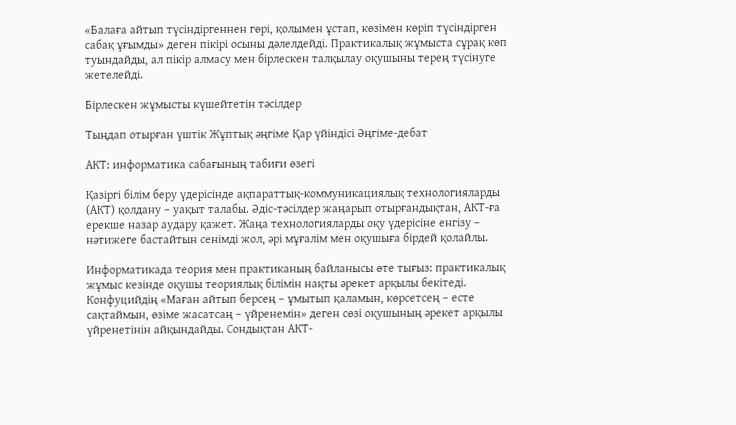«Балаға айтып түсіндіргеннен гөрі, қолымен ұстап, көзімен көріп түсіндірген сабақ ұғымды» деген пікірі осыны дәлелдейді. Практикалық жұмыста сұрақ көп туындайды, ал пікір алмасу мен бірлескен талқылау оқушыны терең түсінуге жетелейді.

Бірлескен жұмысты күшейтетін тәсілдер

Тыңдап отырған үштік Жұптық әңгіме Қар үйіндісі Әңгіме-дебат

АКТ: информатика сабағының табиғи өзегі

Қазіргі білім беру үдерісінде ақпараттық-коммуникациялық технологияларды (АКТ) қолдану – уақыт талабы. Әдіс-тәсілдер жаңарып отырғандықтан, АКТ-ға ерекше назар аудару қажет. Жаңа технологияларды оқу үдерісіне енгізу – нәтижеге бастайтын сенімді жол, әрі мұғалім мен оқушыға бірдей қолайлы.

Информатикада теория мен практиканың байланысы өте тығыз: практикалық жұмыс кезінде оқушы теориялық білімін нақты әрекет арқылы бекітеді. Конфуцийдің «Маған айтып берсең – ұмытып қаламын, көрсетсең – есте сақтаймын, өзіме жасатсаң – үйренемін» деген сөзі оқушының әрекет арқылы үйренетінін айқындайды. Сондықтан АКТ-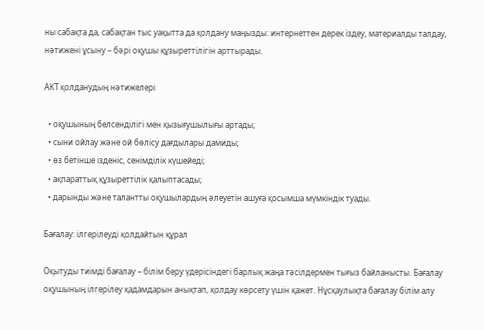ны сабақта да, сабақтан тыс уақытта да қолдану маңызды: интернеттен дерек іздеу, материалды талдау, нәтижені ұсыну – бәрі оқушы құзыреттілігін арттырады.

АКТ қолданудың нәтижелері

  • оқушының белсенділігі мен қызығушылығы артады;
  • сыни ойлау және ой бөлісу дағдылары дамиды;
  • өз бетінше ізденіс, сенімділік күшейеді;
  • ақпараттық құзыреттілік қалыптасады;
  • дарынды және талантты оқушылардың әлеуетін ашуға қосымша мүмкіндік туады.

Бағалау: ілгерілеуді қолдайтын құрал

Оқытуды тиімді бағалау – білім беру үдерісіндегі барлық жаңа тәсілдермен тығыз байланысты. Бағалау оқушының ілгерілеу қадамдарын анықтап, қолдау көрсету үшін қажет. Нұсқаулықта бағалау білім алу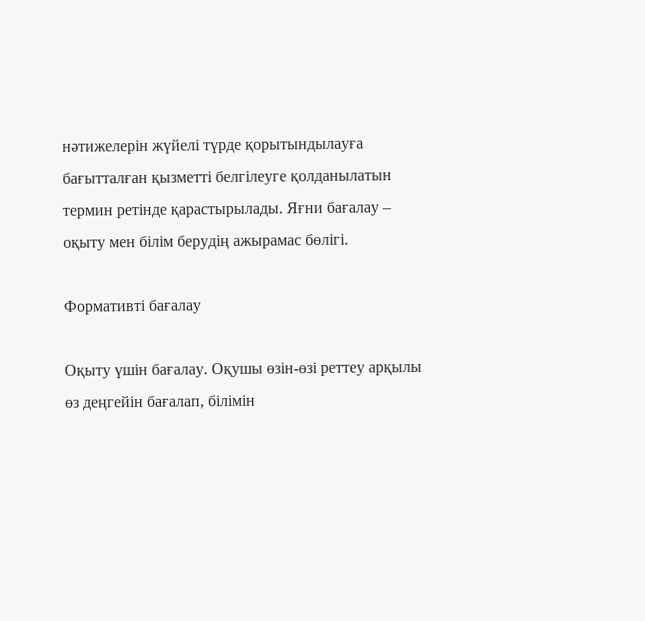нәтижелерін жүйелі түрде қорытындылауға бағытталған қызметті белгілеуге қолданылатын термин ретінде қарастырылады. Яғни бағалау – оқыту мен білім берудің ажырамас бөлігі.

Формативті бағалау

Оқыту үшін бағалау. Оқушы өзін-өзі реттеу арқылы өз деңгейін бағалап, білімін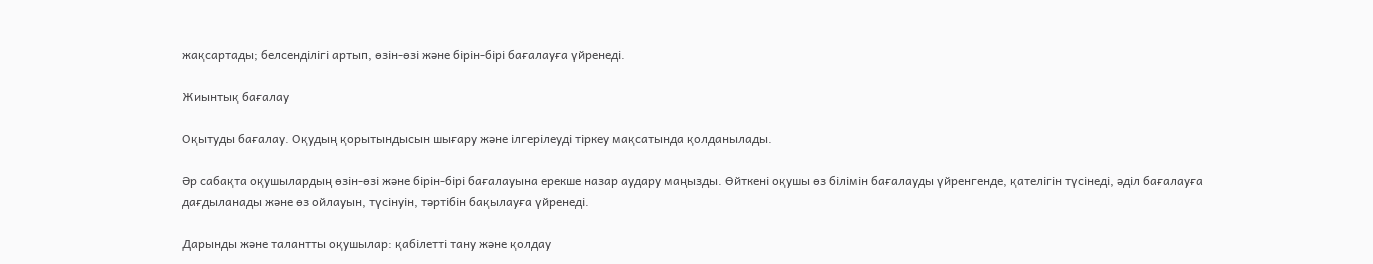жақсартады; белсенділігі артып, өзін-өзі және бірін-бірі бағалауға үйренеді.

Жиынтық бағалау

Оқытуды бағалау. Оқудың қорытындысын шығару және ілгерілеуді тіркеу мақсатында қолданылады.

Әр сабақта оқушылардың өзін-өзі және бірін-бірі бағалауына ерекше назар аудару маңызды. Өйткені оқушы өз білімін бағалауды үйренгенде, қателігін түсінеді, әділ бағалауға дағдыланады және өз ойлауын, түсінуін, тәртібін бақылауға үйренеді.

Дарынды және талантты оқушылар: қабілетті тану және қолдау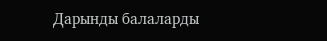Дарынды балаларды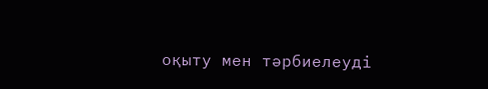оқыту мен тәрбиелеуді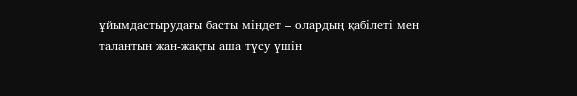ұйымдастырудағы басты міндет – олардың қабілеті мен талантын жан-жақты аша түсу үшін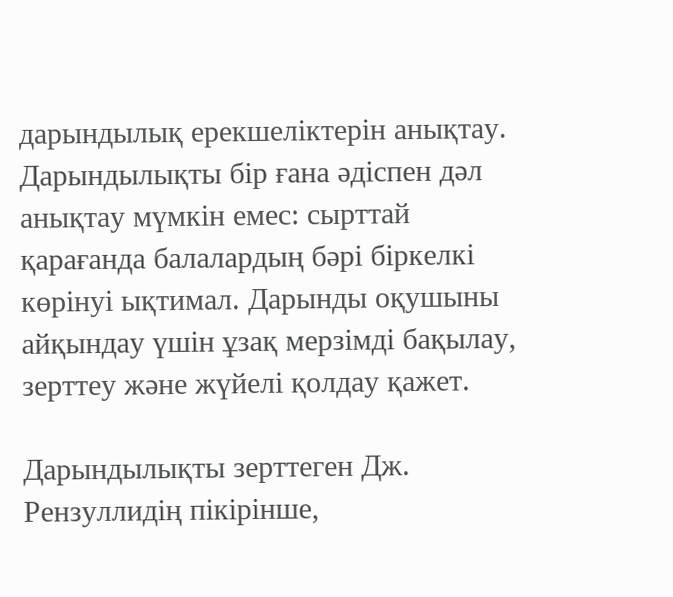дарындылық ерекшеліктерін анықтау. Дарындылықты бір ғана әдіспен дәл анықтау мүмкін емес: сырттай қарағанда балалардың бәрі біркелкі көрінуі ықтимал. Дарынды оқушыны айқындау үшін ұзақ мерзімді бақылау, зерттеу және жүйелі қолдау қажет.

Дарындылықты зерттеген Дж. Рензуллидің пікірінше,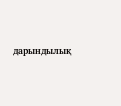дарындылық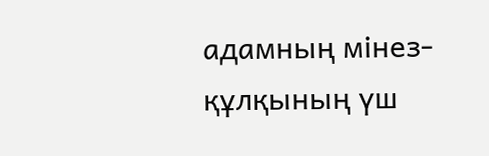адамның мінез-құлқының үш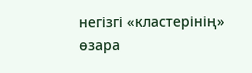негізгі «кластерінің» өзара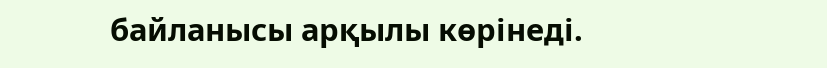байланысы арқылы көрінеді.